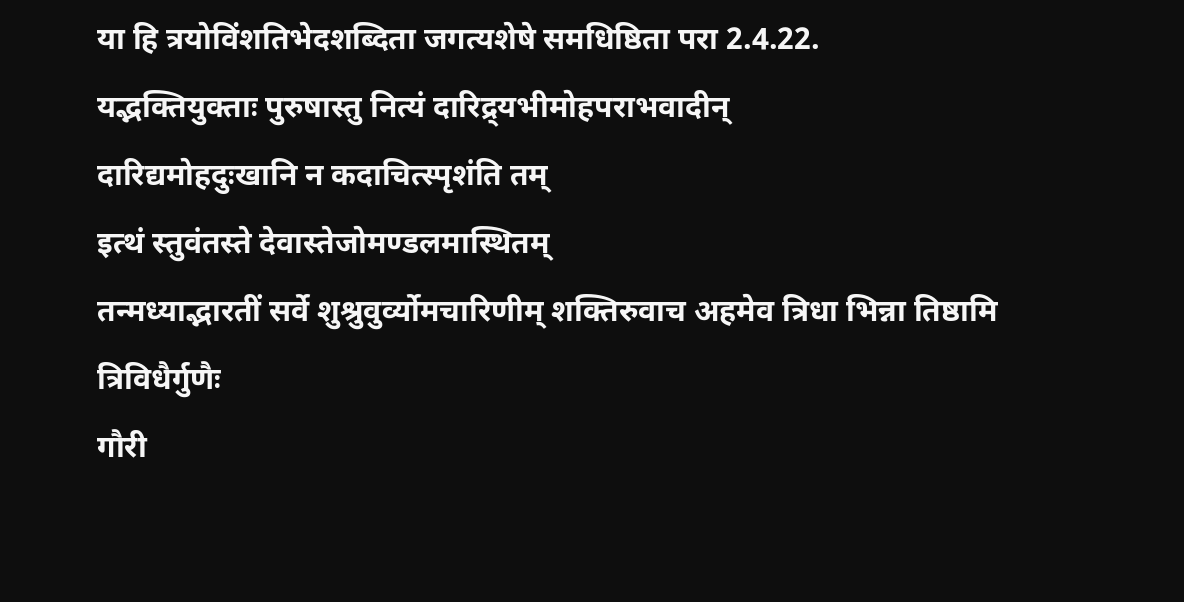या हि त्रयोविंशतिभेदशब्दिता जगत्यशेषे समधिष्ठिता परा 2.4.22.
यद्भक्तियुक्ताः पुरुषास्तु नित्यं दारिद्र्यभीमोहपराभवादीन्
दारिद्यमोहदुःखानि न कदाचित्स्पृशंति तम्
इत्थं स्तुवंतस्ते देवास्तेजोमण्डलमास्थितम्
तन्मध्याद्भारतीं सर्वे शुश्रुवुर्व्योमचारिणीम् शक्तिरुवाच अहमेव त्रिधा भिन्ना तिष्ठामि त्रिविधैर्गुणैः
गौरी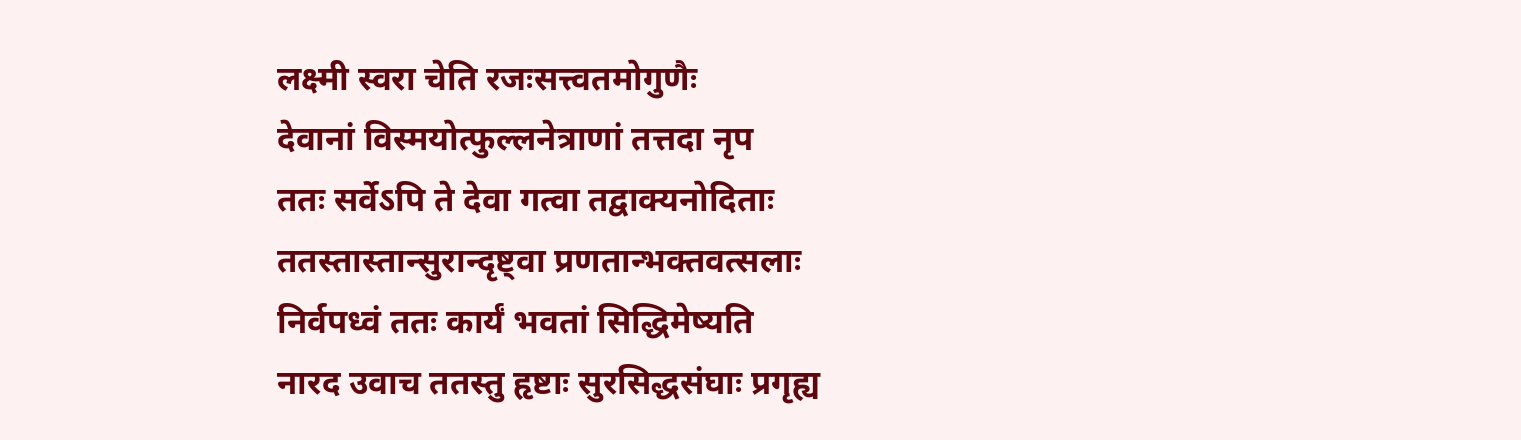लक्ष्मी स्वरा चेति रजःसत्त्वतमोगुणैः
देवानां विस्मयोत्फुल्लनेत्राणां तत्तदा नृप
ततः सर्वेऽपि ते देवा गत्वा तद्वाक्यनोदिताः
ततस्तास्तान्सुरान्दृष्ट्वा प्रणतान्भक्तवत्सलाः
निर्वपध्वं ततः कार्यं भवतां सिद्धिमेष्यति
नारद उवाच ततस्तु हृष्टाः सुरसिद्धसंघाः प्रगृह्य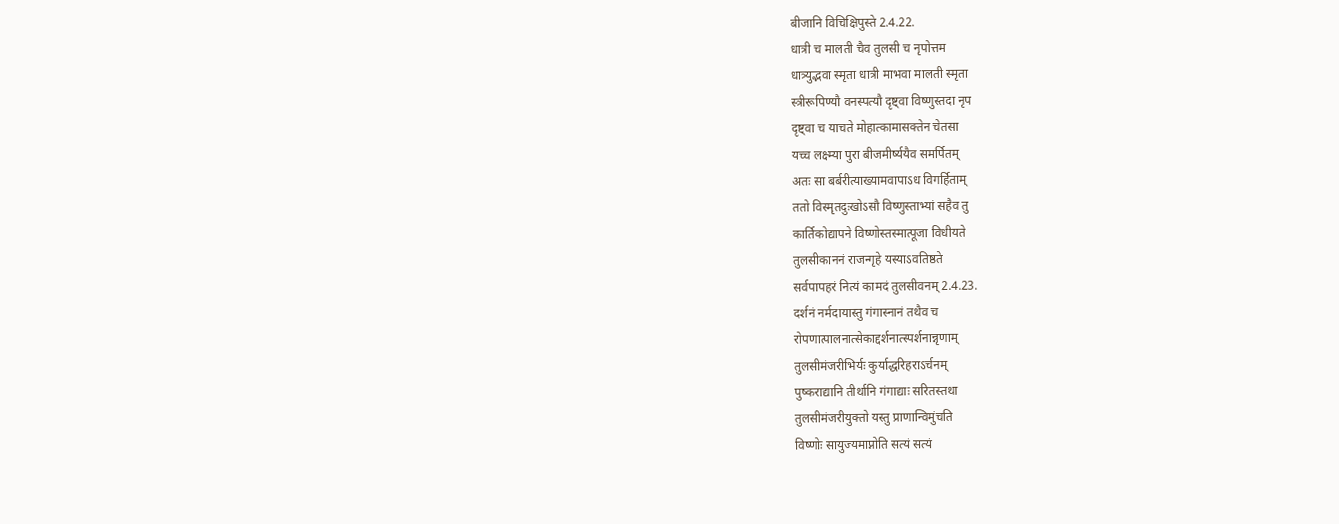बीजानि विचिक्षिपुस्ते 2.4.22.
धात्री च मालती चैव तुलसी च नृपोत्तम
धात्र्युद्भवा स्मृता धात्री माभवा मालती स्मृता
स्त्रीरूपिण्यौ वनस्पत्यौ दृष्ट्वा विष्णुस्तदा नृप
दृष्ट्वा च याचते मोहात्कामासक्तेन चेतसा
यच्च लक्ष्म्या पुरा बीजमीर्ष्ययैव समर्पितम्
अतः सा बर्बरीत्याख्यामवापाऽध विगर्हिताम्
ततो विस्मृतदुःखोऽसौ विष्णुस्ताभ्यां सहैव तु
कार्तिकोद्यापने विष्णोस्तस्मात्पूजा विधीयते
तुलसीकाननं राजन्गृहे यस्याऽवतिष्ठते
सर्वपापहरं नित्यं कामदं तुलसीवनम् 2.4.23.
दर्शनं नर्मदायास्तु गंगास्नानं तथैव च
रोपणात्पालनात्सेकाद्दर्शनात्स्पर्शनान्नृणाम्
तुलसीमंजरीभिर्यः कुर्याद्धरिहराऽर्चनम्
पुष्कराद्यानि तीर्थानि गंगाद्याः सरितस्तथा
तुलसीमंजरीयुक्तो यस्तु प्राणान्विमुंचति
विष्णोः सायुज्यमाप्नोति सत्यं सत्यं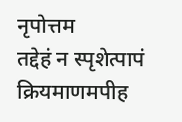नृपोत्तम
तद्देहं न स्पृशेत्पापं क्रियमाणमपीह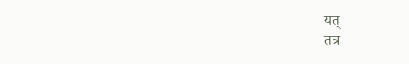यत्
तत्र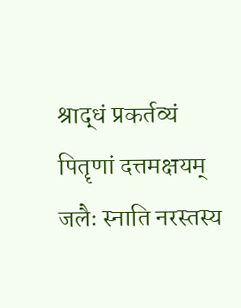श्राद्धं प्रकर्तव्यं पितॄणां दत्तमक्षयम्
जलैः स्नाति नरस्तस्य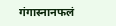गंगास्नानफलं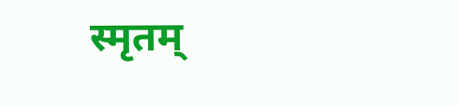स्मृतम्